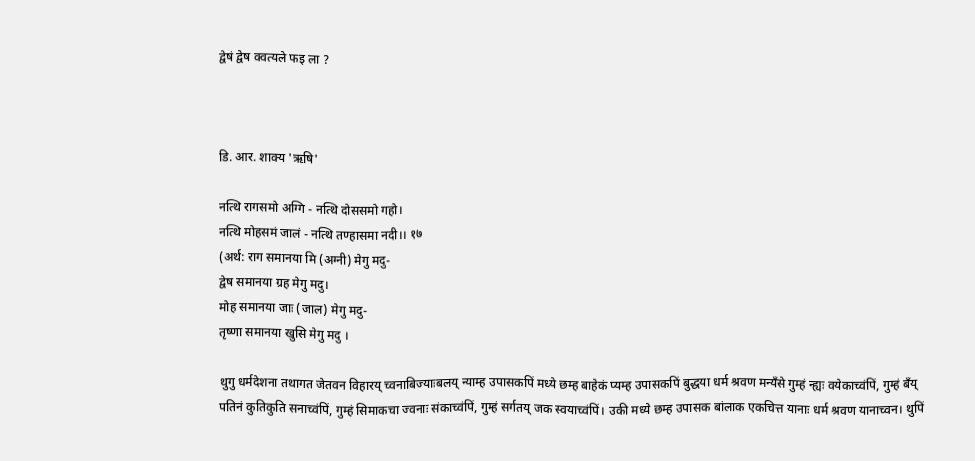द्वेषं द्वेष क्वत्यले फइ ला ?



डि. आर. शाक्य 'ऋषि'

नत्थि रागसमो अग्गि - नत्थि दोससमो गहो।
नत्थि मोहसमं जालं - नत्थि तण्हासमा नदी।। १७
(अर्थ: राग समानया मि (अग्नी) मेगु मदु-
द्वेष समानया ग्रह मेगु मदु।
मोह समानया जाः (जाल) मेगु मदु-
तृष्णा समानया खुसि मेगु मदु ।

थुगु धर्मदेशना तथागत जेतवन विहारय् च्वनाबिज्याःबलय् न्याम्ह उपासकपिं मध्ये छम्ह बाहेकं प्यम्ह उपासकपिं बुद्धया धर्म श्रवण मन्यँसे गुम्हं न्ह्यः वयेकाच्वंपिं, गुम्हं बँय् पतिनं कुतिकुति सनाच्वंपिं, गुम्हं सिमाकचा ज्वनाः संकाच्वंपिं, गुम्हं सर्गतय् जक स्वयाच्वंपिं। उकी मध्ये छम्ह उपासक बांलाक एकचित्त यानाः धर्म श्रवण यानाच्वन। थुपिं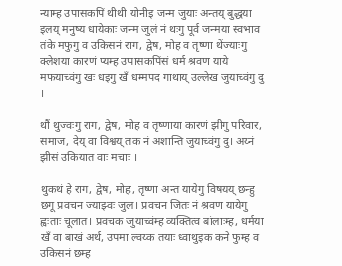न्याम्ह उपासकपिं थीथी योनीइ जन्म जुयाः अन्तय् बुद्धया इलय् मनुष्य धायेकाः जन्म जुलं नं थःगु पूर्व जन्मया स्वभाव तंके मफुगु व उकिसनं राग, द्वेष, मोह व तृष्णा थेंज्याःगु क्लेशया कारणं प्यम्ह उपासकपिंसं धर्म श्रवण याये मफयाच्वंगु खः धइगु खँ धम्मपद गाथाय् उल्लेख जुयाच्वंगु दु ।

थौं थुज्वःगु राग, द्वेष, मोह व तृष्णाया कारणं झीगु परिवार, समाज, देय् वा विश्वय् तक नं अशान्ति जुयाच्वंगु दु। अय्नं झीसं उकियात वाः मचाः ।

थुकथं हे राग, द्वेष, मोह, तृष्णा अन्त यायेगु विषयय् छन्हु छगू प्रवचन ज्याझ्वः जुल। प्रवचन जितः नं श्रवण यायेगु ह्वःताः चूलात। प्रवचक जुयाच्वंम्ह व्यक्तित्व बांलाःम्ह, धर्मया खँ वा बाखं अर्थ, उपमा ल्वय्क तयाः ध्वाथुइक कने फुम्ह व उकिसनं छम्ह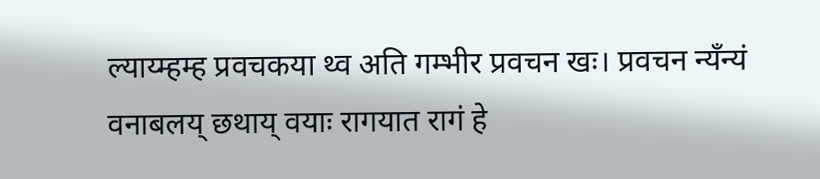ल्याय्म्हम्ह प्रवचकया थ्व अति गम्भीर प्रवचन खः। प्रवचन न्यँन्यं वनाबलय् छथाय् वयाः रागयात रागं हे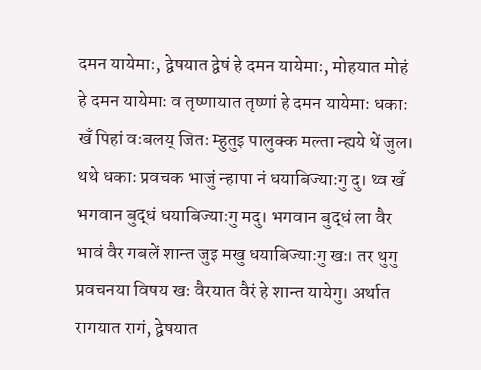दमन यायेमाः, द्वेषयात द्वेषं हे दमन यायेमाः, मोहयात मोहं हे दमन यायेमाः व तृष्णायात तृष्णां हे दमन यायेमाः धकाः खँ पिहां वःबलय् जितः म्हुतुइ पालुक्क मल्ता न्ह्यये थें जुल। थथे धकाः प्रवचक भाजुं न्हापा नं धयाबिज्याःगु दु। थ्व खँ भगवान बुद्धं धयाबिज्याःगु मदु। भगवान बुद्धं ला वैर भावं वैर गबलें शान्त जुइ मखु धयाबिज्याःगु खः। तर थुगु प्रवचनया विषय खः वैरयात वैरं हे शान्त यायेगु। अर्थात रागयात रागं, द्वेषयात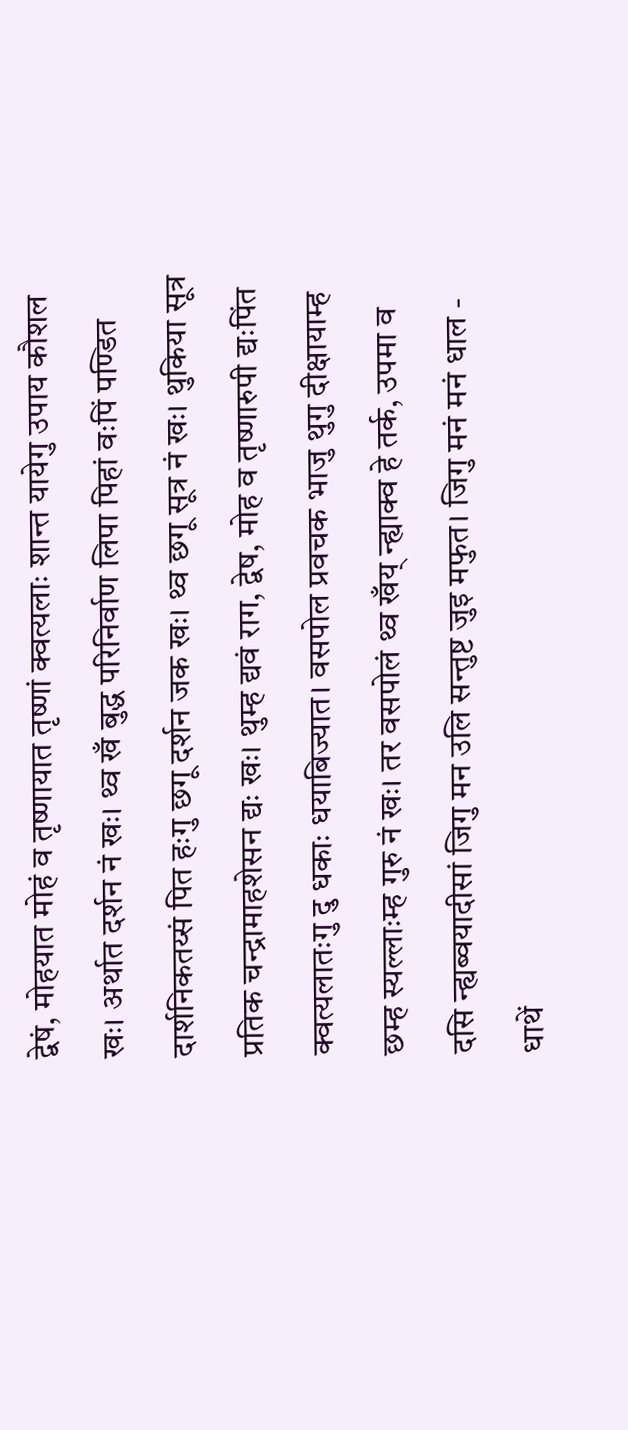द्वेषं, मोहयात मोहं व तृष्णायात तृष्णां क्वत्यलाः शान्त यायेगु उपाय कौशल खः। अर्थात दर्शन नं खः। थ्व खँ बुद्ध परिनिर्वाण लिपा पिहां वःपिं पण्डित दार्शनिकतय्सं पित हःगु छगू दर्शन जक खः। थ्व छगू सूत्र नं खः। थुकिया सूत्र प्रतिक चन्द्रामाहशेसन द्यः खः। थुम्ह द्यवं राग, द्वेष, मोह व तृष्णारुपी द्यःपिंत क्वत्यलातःगु दु धकाः धयाबिज्यात। वसपोल प्रवचक भाजु थुगु दीक्षायाम्ह छम्ह स्यल्लाःम्ह गुरु नं खः। तर वसपोलं थ्व खँय् न्ह्याक्व हे तर्क, उपमा व दसि न्ह्यब्वयादीसां जिगु मन उलि सन्तुष्ट जुइ मफुत। जिगु मनं मनं धाल - धाथें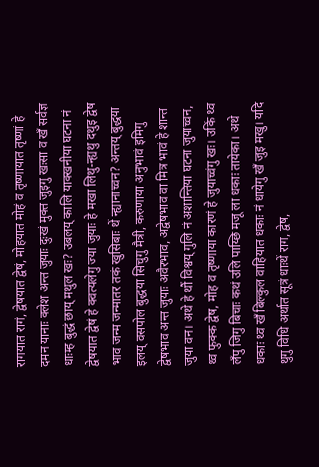रागयात रागं, द्वेषयात द्वेषं, मोहयात मोहं व तृष्णायात तृष्णां हे दमन यानाः क्लेश अन्त जुयाः दुःखं मुक्त जुइगु खःसा व खँ सर्वज्ञ धाःम्ह बुद्धं छाय् मथुल खः? उबलय् कालि याक्खनीया घटना नं द्वेषयात द्वेषं हे क्वत्यलेगु ज्या जुयाः हे मखा लिथु-न्ह्यथु दथुइ द्वेष भाव जन्म जन्मातर तकं खुसिबाः थें न्ह्यानाच्वन? अन्तय् बुद्धया इलय् वसपोल बुद्धया सिचुगु मैत्री, करुणाया अनुभावं इमिगु द्वेषभाव अन्त जुयाः अवैरभाव, अद्वेषभाव वा मित्र भावं हे शान्त जुया वन। अथे हे थौं विश्वय् गुलि नं अशान्तिया घटना जुयाच्वन, थ्व फुक्क द्वेष, मोह व तृष्णाया कारणं हे जुयाच्वंगु खः। उकिं थ्व लँपु जिगु बिचाः कथं उलि पाय्छि मजू ला धकाः तायेका। अथे धकाः थ्व खँ बिल्कुल वाहियात धकाः नं धायेगु खँ जुइ मखु। यदि थुगु विधि अर्थात सूत्रं धाःथें राग, द्वेष,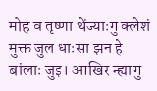मोह व तृष्णा थेंज्याःगु क्लेशं मुक्त जुल धाःसा झन हे बांलाः जुइ। आखिर न्ह्यागु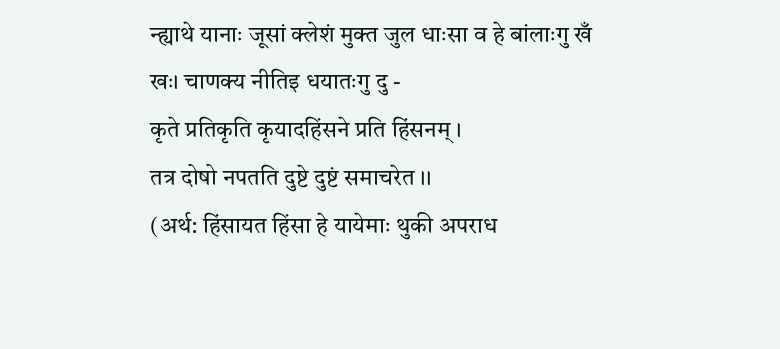न्ह्याथे यानाः जूसां क्लेशं मुक्त जुल धाःसा व हे बांलाःगु खँ खः। चाणक्य नीतिइ धयातःगु दु -
कृते प्रतिकृति कृयादहिंसने प्रति हिंसनम् ।
तत्र दोषो नपतति दुष्टे दुष्टं समाचरेत ।।
(अर्थ: हिंसायत हिंसा हे यायेमाः थुकी अपराध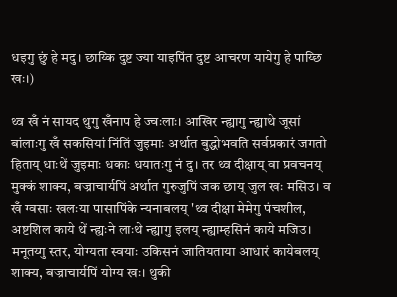धइगु छुं हे मदु। छाय्कि दुष्ट ज्या याइपिंत दुष्ट आचरण यायेगु हे पाय्छि खः।)

थ्व खँ नं सायद थुगु खँनाप हे ज्वःलाः। आखिर न्ह्यागु न्ह्याथे जूसां बांलाःगु खँ सकसियां निंतिं जुइमाः अर्थात बुद्धोभवति सर्वप्रकारं जगतो हिताय् धाःथें जुइमाः धकाः धयातःगु नं दु। तर थ्व दीक्षाय् वा प्रवचनय् मुक्कं शाक्य, बज्राचार्यपिं अर्थात गुरुजुपिं जक छाय् जुल खः मसिउ। व खँ ग्वसाः खलःया पासापिंके न्यनाबलय् 'थ्व दीक्षा मेमेगु पंचशील, अष्टशिल काये थें न्ह्यःने लाःथे न्ह्यागु इलय् न्ह्याम्हसिनं काये मजिउ। मनूतय्गु स्तर, योग्यता स्वयाः उकिसनं जातियताया आधारं कायेबलय् शाक्य, बज्राचार्यपिं योग्य खः। थुकी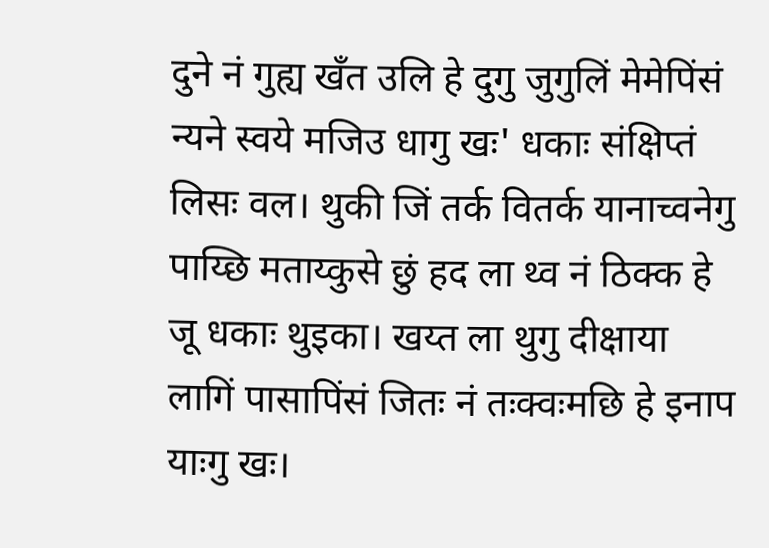दुने नं गुह्य खँत उलि हे दुगु जुगुलिं मेमेपिंसं न्यने स्वये मजिउ धागु खः' धकाः संक्षिप्तं लिसः वल। थुकी जिं तर्क वितर्क यानाच्वनेगु पाय्छि मताय्कुसे छुं हद ला थ्व नं ठिक्क हे जू धकाः थुइका। खय्त ला थुगु दीक्षाया लागिं पासापिंसं जितः नं तःक्वःमछि हे इनाप याःगु खः।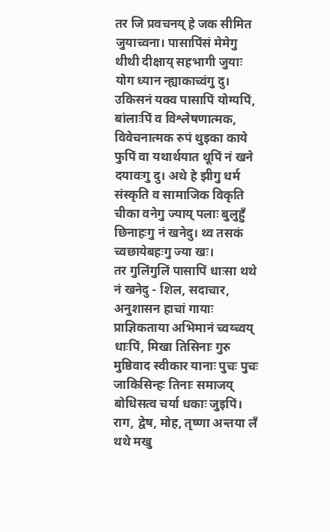तर जि प्रवचनय् हे जक सीमित जुयाच्वना। पासापिंसं मेमेगु थीथी दीक्षाय् सहभागी जुयाः योग ध्यान न्ह्याकाच्वंगु दु। उकिसनं यक्व पासापिं योग्यपिं, बांलाःपिं व विश्लेषणात्मक, विवेचनात्मक रुपं थुइका काये फुपिं वा यथार्थयात थूपिं नं खने दयावःगु दु। अथे हे झीगु धर्म संस्कृति व सामाजिक विकृति चीका वनेगु ज्याय् पलाः बुलुहुँ छिनाहःगु नं खनेदु। थ्व तसकं च्वछायेबहःगु ज्या खः।
तर गुलिंगुलिं पासापिं धाःसा थथे नं खनेदु - शिल, सदाचार, अनुशासन हाचां गायाः प्राज्ञिकताया अभिमानं च्वय्च्वय् धाःपिं, मिखा तिसिनाः गुरु मुष्ठिवाद स्वीकार यानाः पुचः पुचः जाकिसिन्हः तिनाः समाजय् बोधिसत्व चर्या धकाः जुइपिं। राग, द्वेष, मोह, तृष्णा अन्तया लँ थथे मखु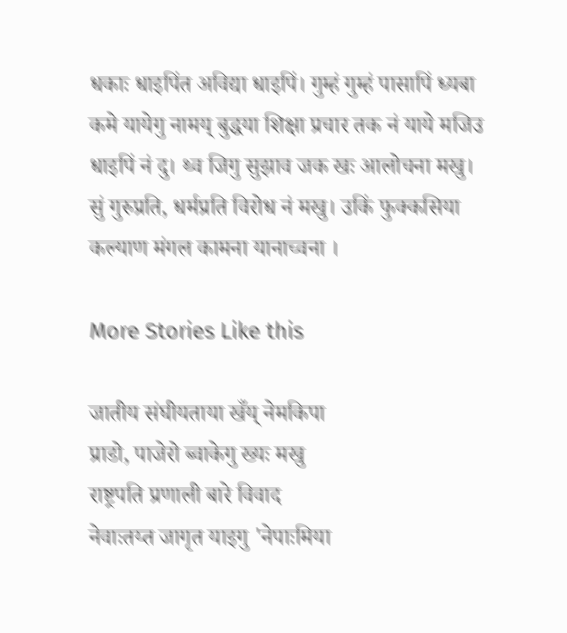धकाः धाइपिंत अविद्या धाइपिं। गुम्हं गुम्हं पासापिं ध्यबा कमे यायेगु नामय् बुद्धया शिक्षा प्रचार तक नं याये मजिउ धाइपिं नं दु। थ्व जिगु सुझाव जक खः आलोचना मखु। सुं गुरुप्रति, धर्मप्रति विरोध नं मखु। उकिं फुक्कसिया कल्याण मंगल कामना यानाच्वना ।

More Stories Like this

जातीय संघीयताया खँय् नेमकिपा
प्राडो, पाजेरो ब्वाकेगु ख्यः मखु
राष्ट्रपति प्रणाली बारे विवाद
नेवाःतय्त जागृत याइगु 'नेपाःमिया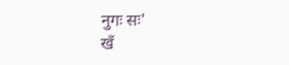नुगः सः'
खँ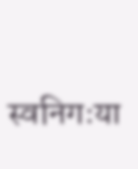स्वनिगःया